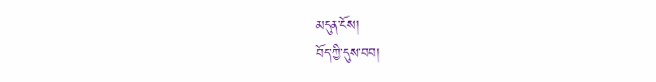མདུན་ངོས།
བོད་ཀྱི་དུས་བབ།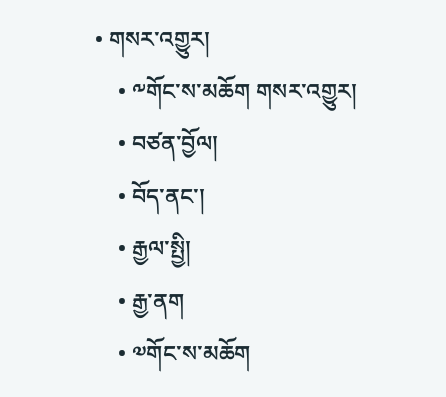• གསར་འགྱུར།
    • ༸གོང་ས་མཆོག གསར་འགྱུར།
    • བཙན་བྱོལ།
    • བོད་ནང་།
    • རྒྱལ་སྤྱི།
    • རྒྱ་ནག
    • ༧གོང་ས་མཆོག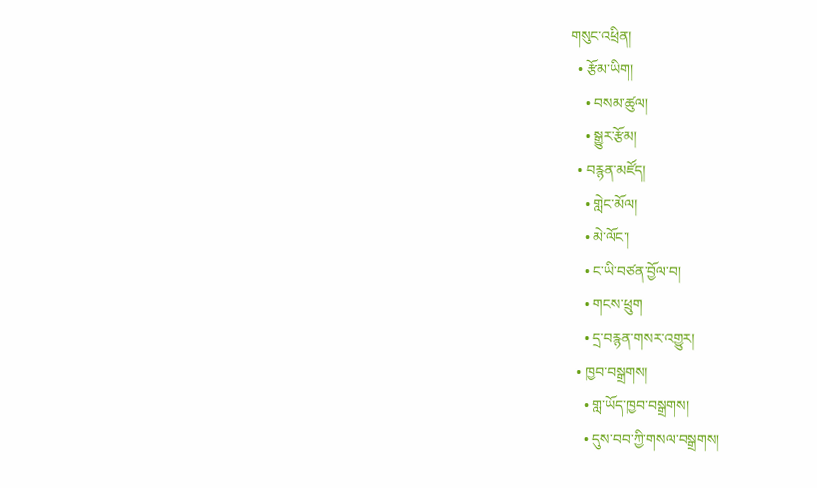གསུང་འཕྲིན།
  • རྩོམ་ཡིག།
    • བསམ་ཚུལ།
    • སྒྱུར་རྩོམ།
  • བརྙན་མཛོད།
    • གླེང་མོལ།
    • མེ་ལོང་།
    • ང་ཡི་བཙན་བྱོལ་བ།
    • གངས་ཕྲུག
    • དྲ་བརྙན་གསར་འགྱུར།
  • ཁྱབ་བསྒྲགས།
    • གླ་ཡོད་ཁྱབ་བསྒྲགས།
    • དུས་བབ་ཀྱི་གསལ་བསྒྲགས།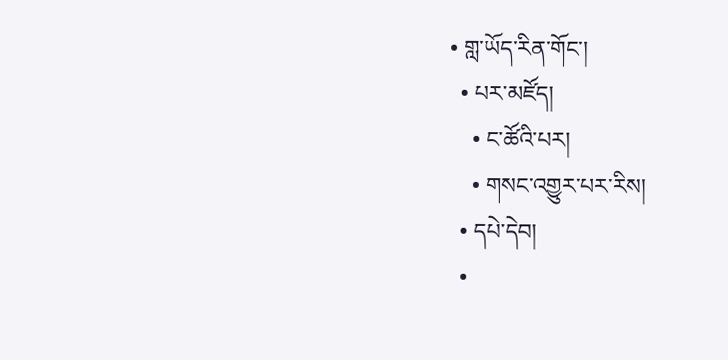• གླ་ཡོད་རིན་གོང་།
  • པར་མཛོད།
    • ང་ཚོའི་པར།
    • གསང་འགྱུར་པར་རིས།
  • དཔེ་དེབ།
  •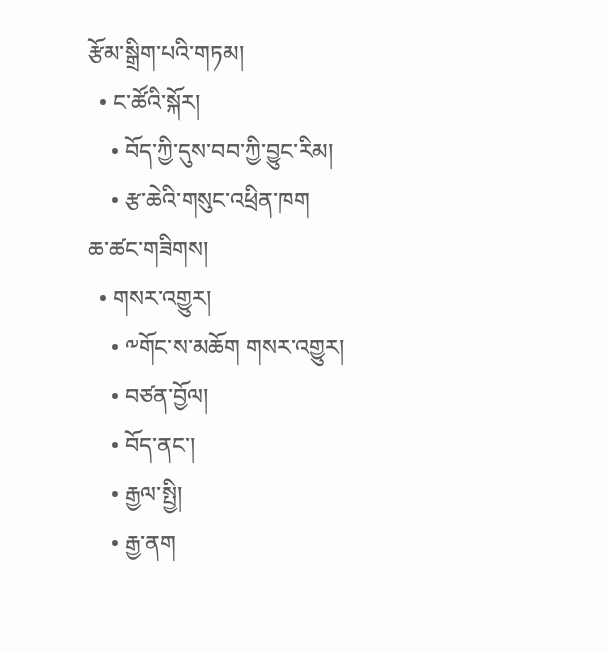རྩོམ་སྒྲིག་པའི་གཏམ།
  • ང་ཚོའི་སྐོར།
    • བོད་ཀྱི་དུས་བབ་ཀྱི་བྱུང་རིམ།
    • རྩ་ཆེའི་གསུང་འཕྲིན་ཁག
ཆ་ཚང་གཟིགས།
  • གསར་འགྱུར།
    • ༸གོང་ས་མཆོག གསར་འགྱུར།
    • བཙན་བྱོལ།
    • བོད་ནང་།
    • རྒྱལ་སྤྱི།
    • རྒྱ་ནག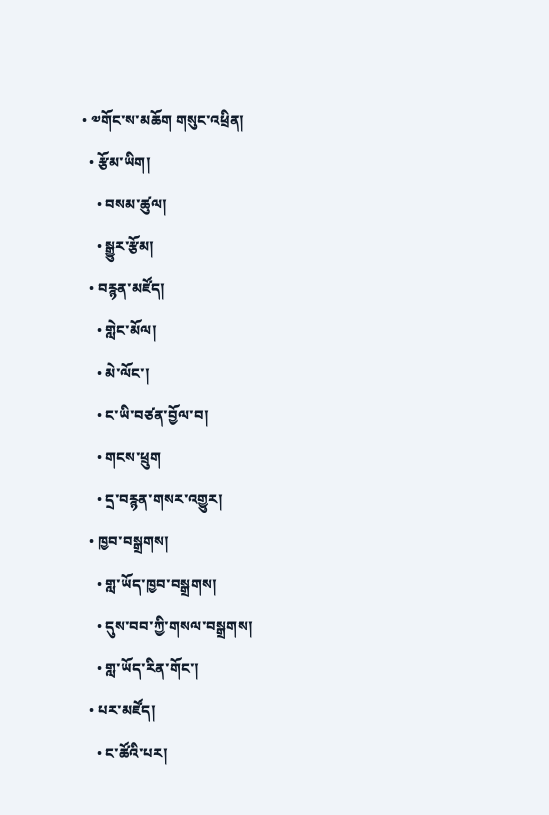• ༧གོང་ས་མཆོག གསུང་འཕྲིན།
  • རྩོམ་ཡིག།
    • བསམ་ཚུལ།
    • སྒྱུར་རྩོམ།
  • བརྙན་མཛོད།
    • གླེང་མོལ།
    • མེ་ལོང་།
    • ང་ཡི་བཙན་བྱོལ་བ།
    • གངས་ཕྲུག
    • དྲ་བརྙན་གསར་འགྱུར།
  • ཁྱབ་བསྒྲགས།
    • གླ་ཡོད་ཁྱབ་བསྒྲགས།
    • དུས་བབ་ཀྱི་གསལ་བསྒྲགས།
    • གླ་ཡོད་རིན་གོང་།
  • པར་མཛོད།
    • ང་ཚོའི་པར།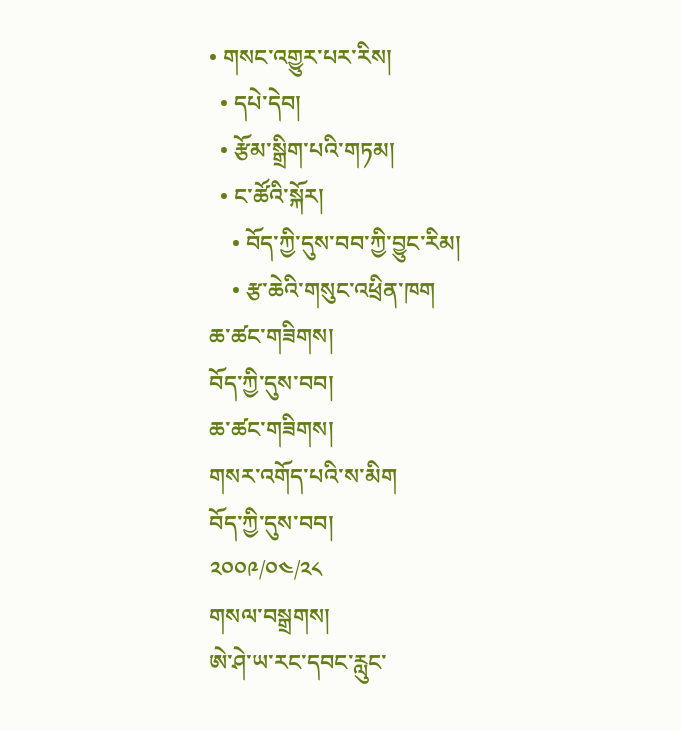• གསང་འགྱུར་པར་རིས།
  • དཔེ་དེབ།
  • རྩོམ་སྒྲིག་པའི་གཏམ།
  • ང་ཚོའི་སྐོར།
    • བོད་ཀྱི་དུས་བབ་ཀྱི་བྱུང་རིམ།
    • རྩ་ཆེའི་གསུང་འཕྲིན་ཁག
ཆ་ཚང་གཟིགས།
བོད་ཀྱི་དུས་བབ།
ཆ་ཚང་གཟིགས།
གསར་འགོད་པའི་ས་མིག
བོད་ཀྱི་དུས་བབ།
༢༠༠༩/༠༤/༢༨
གསལ་བསྒྲགས།
ཨེ་ཤེ་ཡ་རང་དབང་རླུང་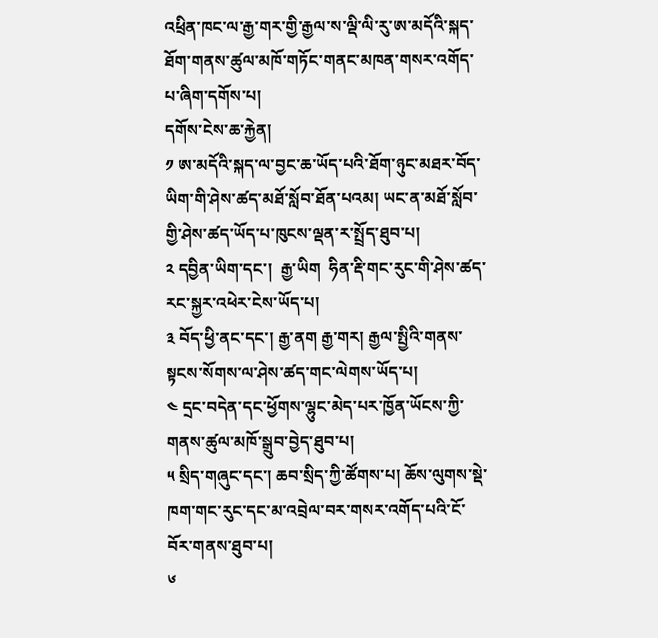འཕྲིན་ཁང་ལ་རྒྱ་གར་གྱི་རྒྱལ་ས་ལྡི་ལི་རུ་ཨ་མདོའི་སྐད་ཐོག་གནས་ཚུལ་མཁོ་གཏོང་གནང་མཁན་གསར་འགོད་པ་ཞིག་དགོས་པ།
དགོས་ངེས་ཆ་རྐྱེན།
༡ ཨ་མདོའི་སྐད་ལ་བྱང་ཆ་ཡོད་པའི་ཐོག་ཉུང་མཐར་བོད་ཡིག་གི་ཤེས་ཚད་མཐོ་སློབ་ཐོན་པའམ། ཡང་ན་མཐོ་སློབ་གྱི་ཤེས་ཚད་ཡོད་པ་ཁུངས་ལྡན་ར་སྤྲོད་ཐུབ་པ།
༢ དབྱིན་ཡིག་དང་།  རྒྱ་ཡིག  ཧིན་རྡི་གང་རུང་གི་ཤེས་ཚད་རང་སྐྱར་འཕེར་ངེས་ཡོད་པ།
༣ བོད་ཕྱི་ནང་དང་། རྒྱ་ནག རྒྱ་གར། རྒྱལ་སྤྱིའི་གནས་སྟངས་སོགས་ལ་ཤེས་ཚད་གང་ལེགས་ཡོད་པ།
༤ དྲང་བདེན་དང་ཕྱོགས་ལྷུང་མེད་པར་ཁྱོན་ཡོངས་ཀྱི་གནས་ཚུལ་མཁོ་སྒྲུབ་བྱེད་ཐུབ་པ།
༥ སྲིད་གཞུང་དང་། ཆབ་སྲིད་ཀྱི་ཚོགས་པ། ཆོས་ལུགས་སྡེ་ཁག་གང་རུང་དང་མ་འབྲེལ་བར་གསར་འགོད་པའི་ངོ་བོར་གནས་ཐུབ་པ།
༦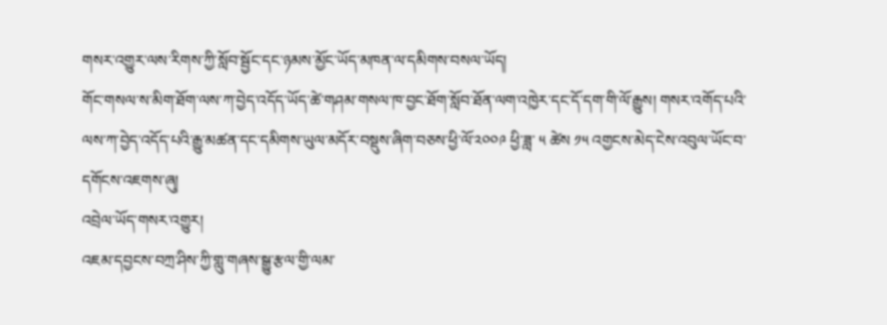གསར་འགྱུར་ལས་རིགས་ཀྱི་སློབ་སྦྱོང་དང་ཉམས་མྱོང་ཡོད་མཁན་ལ་དམིགས་བསལ་ཡོད།
གོང་གསལ་ས་མིག་ཐོག་ལས་ཀ་བྱེད་འདོད་ཡོད་ཚེ་གཤམ་གསལ་ཁ་བྱང་ཐོག་སློབ་ཐོན་ལག་འཁྱེར་དང་དོ་དག་གི་ལོ་རྒྱུས། གསར་འགོད་པའི་ལས་ཀ་བྱེད་འདོད་པའི་རྒྱུ་མཚན་དང་དམིགས་ཡུལ་མདོར་བསྡུས་ཞིག་བཅས་ཕྱི་ལོ་༢༠༠༩ ཕྱི་ཟླ་ ༥ ཚེས ༡༥ འགྱངས་མེད་ངེས་འབུལ་ཡོང་བ་དགོངས་འཇགས་ཞུ།
འབྲེལ་ཡོད་གསར་འགྱུར།
འཇམ་དབྱངས་བཀྲ་ཤིས་ཀྱི་གླུ་གཞས་སྒྱུ་རྩལ་གྱི་ལམ་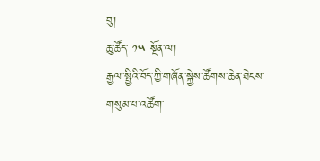བུ།
ཆུ་ཚོད་ ༡༥ སྔོན་ལ།
རྒྱལ་སྤྱིའི་བོད་ཀྱི་གཞོན་སྐྱེས་ཚོགས་ཆེན་ཐེངས་གསུམ་པ་འཚོག་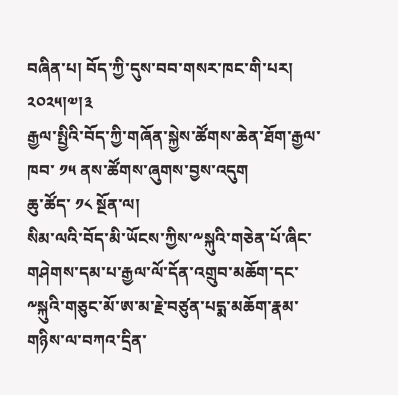བཞིན་པ། བོད་ཀྱི་དུས་བབ་གསར་ཁང་གི་པར། ༢༠༢༥།༧།༣
རྒྱལ་སྤྱིའི་བོད་ཀྱི་གཞོན་སྐྱེས་ཚོགས་ཆེན་ཐོག་རྒྱལ་ཁབ་ ༡༥ ནས་ཚོགས་ཞུགས་བྱས་འདུག
ཆུ་ཚོད་ ༡༨ སྔོན་ལ།
སིམ་ལའི་བོད་མི་ཡོངས་ཀྱིས་༸སྐུའི་གཅེན་པོ་ཞིང་གཤེགས་དམ་པ་རྒྱལ་ལོ་དོན་འགྲུབ་མཆོག་དང་༸སྐུའི་གཅུང་མོ་ཨ་མ་རྗེ་བཙུན་པདྨ་མཆོག་རྣམ་གཉིས་ལ་བཀའ་དྲིན་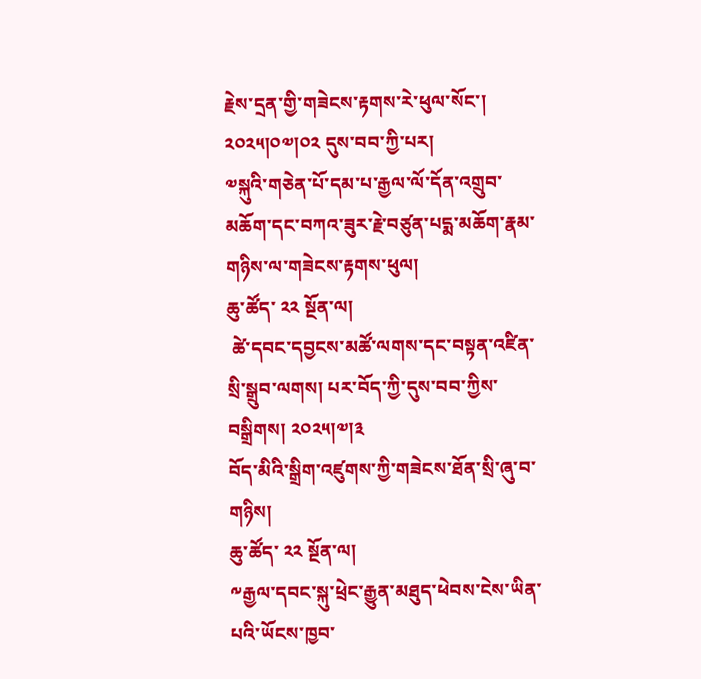རྗེས་དྲན་གྱི་གཟེངས་རྟགས་རེ་ཕུལ་སོང་།  ༢༠༢༥།༠༧།༠༢ དུས་བབ་ཀྱི་པར།
༧སྐུའི་གཅེན་པོ་དམ་པ་རྒྱལ་ལོ་དོན་འགྲུབ་མཆོག་དང་བཀའ་ཟུར་རྗེ་བཙུན་པདྨ་མཆོག་རྣམ་གཉིས་ལ་གཟེངས་རྟགས་ཕུལ།
ཆུ་ཚོད་ ༢༢ སྔོན་ལ།
 ཚེ་དབང་དབྱངས་མཚོ་ལགས་དང་བསྟན་འཛིན་སྲི་སྒྲུབ་ལགས། པར་བོད་ཀྱི་དུས་བབ་ཀྱིས་བསྒྲིགས། ༢༠༢༥།༧།༣
བོད་མིའི་སྒྲིག་འཛུགས་ཀྱི་གཟེངས་ཐོན་སྲི་ཞུ་བ་གཉིས།
ཆུ་ཚོད་ ༢༢ སྔོན་ལ།
༸རྒྱལ་དབང་སྐུ་ཕྲེང་རྒྱུན་མཐུད་ཕེབས་ངེས་ཡིན་པའི་ཡོངས་ཁྱབ་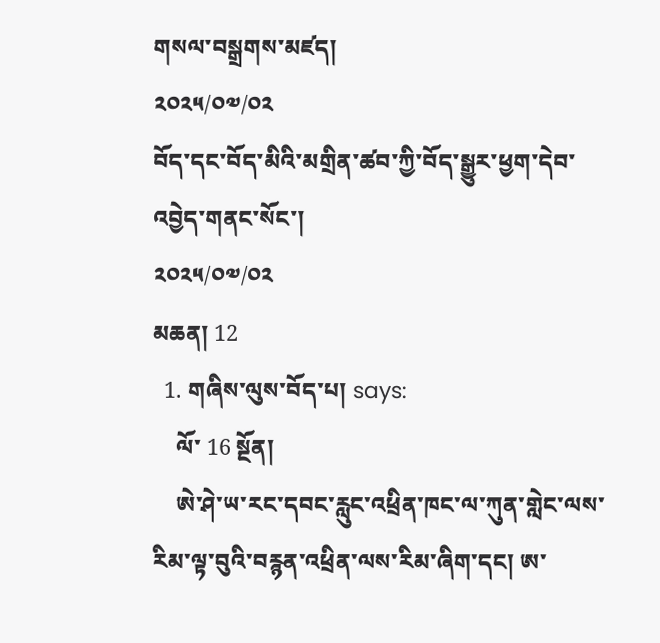གསལ་བསྒྲགས་མཛད།
༢༠༢༥/༠༧/༠༢
བོད་དང་བོད་མིའི་མགྲིན་ཚབ་ཀྱི་བོད་སྒྱུར་ཕྱག་དེབ་འབྱེད་གནང་སོང་།
༢༠༢༥/༠༧/༠༢
མཆན། 12
  1. གཞིས་ལུས་བོད་པ། says:
    ལོ་ 16 སྔོན།
    ཨེ་ཤེ་ཡ་རང་དབང་རླུང་འཕྲིན་ཁང་ལ་ཀུན་གླེང་ལས་རིམ་ལྟ་བུའི་བརྙན་འཕྲིན་ལས་རིམ་ཞིག་དང། ཨ་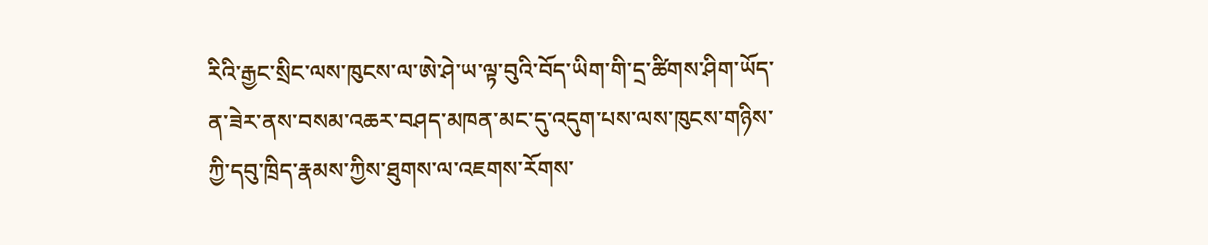རིའི་རྒྱང་སྲིང་ལས་ཁུངས་ལ་ཨེ་ཤེ་ཡ་ལྟ་བུའི་བོད་ཡིག་གི་དྲ་ཚིགས་ཤིག་ཡོད་ན་ཟེར་ནས་བསམ་འཆར་བཤད་མཁན་མང་དུ་འདུག་པས་ལས་ཁུངས་གཉིས་ཀྱི་དབུ་ཁྲིད་རྣམས་ཀྱིས་ཐུགས་ལ་འཇགས་རོགས་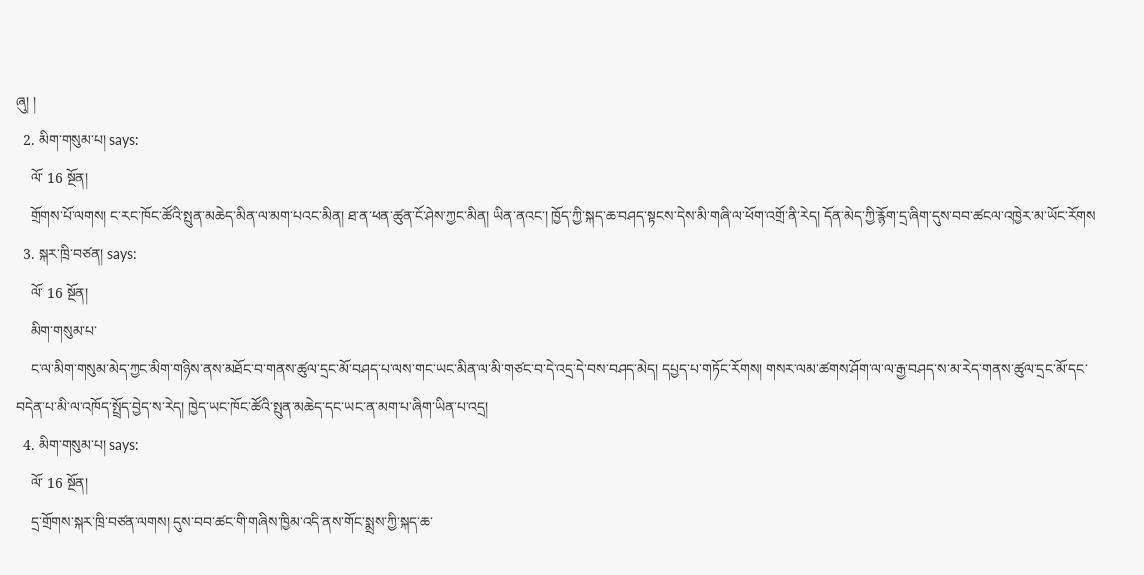ཞུ། །
  2. མིག་གསུམ་པ། says:
    ལོ་ 16 སྔོན།
    གྲོགས་པོ་ལགས། ང་རང་ཁོང་ཚོའི་སྤུན་མཆེད་མིན་ལ་མག་པའང་མིན། ཐ་ན་ཕན་ཚུན་ངོ་ཤེས་ཀྱང་མིན། ཡིན་ནའང་། ཁྱོད་ཀྱི་སྐད་ཆ་བཤད་སྟངས་དེས་མི་གཞི་ལ་ཕོག་འགྲོ་ནི་རེད། དོན་མེད་ཀྱི་རྙོག་དྲ་ཞིག་དུས་བབ་ཚངལ་འཁྱེར་མ་ཡོང་རོགས
  3. སྐར་ཁྲི་བཙན། says:
    ལོ་ 16 སྔོན།
    མིག་གསུམ་པ་
    ང་ལ་མིག་གསུམ་མེད་ཀྱང་མིག་གཉིས་ནས་མཐོང་བ་གནས་ཚུལ་དྲང་མོ་བཤད་པ་ལས་གང་ཡང་མིན་ལ་མི་གཙང་བ་དེ་འདྲ་དེ་བས་བཤད་མེད། དཔྱད་པ་གཏོང་རོགས། གསར་ལམ་ཚགས་ཤོག་ལ་ལ་རྒྱ་བཤད་ས་མ་རེད་གནས་ཚུལ་དྲང་མོ་དང་བདེན་པ་མི་ལ་འཁོད་སྤྲོད་བྱེད་ས་རེད། ཁྱེད་ཡང་ཁོང་ཚོའི་སྤུན་མཆེད་དང་ཡང་ན་མག་པ་ཞིག་ཡིན་པ་འདྲ།
  4. མིག་གསུམ་པ། says:
    ལོ་ 16 སྔོན།
    དྲ་གྲོགས་སྐར་ཁྲི་བཙན་ལགས། དུས་བབ་ཚང་གི་གཞིས་ཁྱིམ་འདི་ནས་གོང་སྨྲས་ཀྱི་སྐད་ཆ་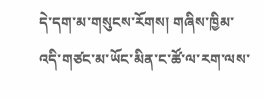དེ་དག་མ་གསུངས་རོགས། གཞིས་ཁྱིམ་འདི་གཙང་མ་ཡོང་མིན་ང་ཚོ་ལ་རག་ལས་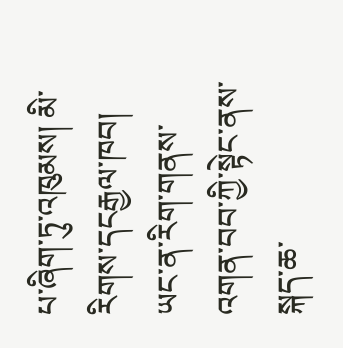པ་ཞིག་ཏུ་འཁུམས། མི་རིགས་དངརྒྱལ་ཁབ། ཡང་ན་རིག་གནས་འགན་བབ་ཀྱི་སྟེང་ནས་སྐད་ཆ་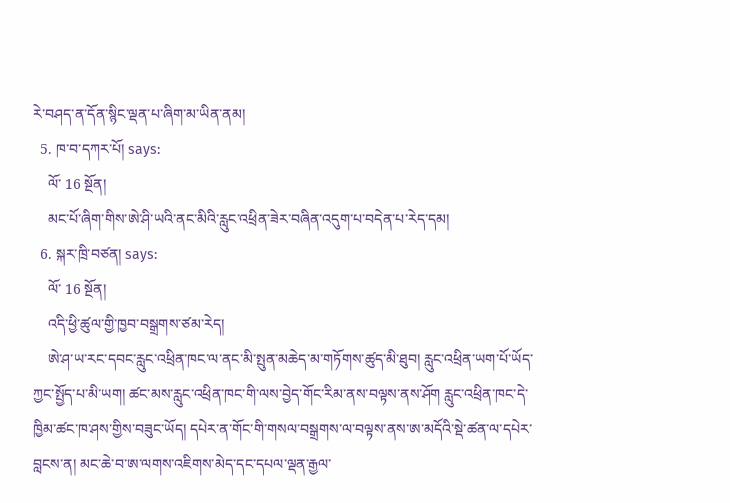རེ་བཤད་ན་དོན་སྙིང་ལྡན་པ་ཞིག་མ་ཡིན་ནམ།
  5. ཁ་བ་དཀར་པོ། says:
    ལོ་ 16 སྔོན།
    མང་པོ་ཞིག་གིས་ཨེ་ཤི་ཡའི་ནང་མིའི་རླུང་འཕྲིན་ཟེར་བཞིན་འདུག་པ་བདེན་པ་རེད་དམ།
  6. སྐར་ཁྲི་བཙན། says:
    ལོ་ 16 སྔོན།
    འདི་ཕྱི་ཚུལ་གྱི་ཁྱབ་བསྒྲགས་ཙམ་རེད།
    ཨེ་ཤ་ཡ་རང་དབང་རླུང་འཕྲིན་ཁང་ལ་ནང་མི་སྤུན་མཆེད་མ་གཏོགས་ཚུད་མི་ཐུབ། རླུང་འཕྲིན་ཡག་པོ་ཡོད་ཀྱང་སྤྱོད་པ་མི་ཡག། ཚང་མས་རླུང་འཕྲིན་ཁང་གི་ལས་བྱེད་གོང་རིམ་ནས་བལྟས་ནས་ཤོག རླུང་འཕྲིན་ཁང་དེ་ཁྱིམ་ཚང་ཁ་ཤས་གྱིས་བཟུང་ཡོད། དཔེར་ན་གོང་གི་གསལ་བསྒྲགས་ལ་བལྟས་ནས་ཨ་མདོའི་སྡེ་ཚན་ལ་དཔེར་བླངས་ན། མང་ཆེ་བ་ཨ་ལགས་འཇིགས་མེད་དང་དཔལ་ལྡན་རྒྱལ་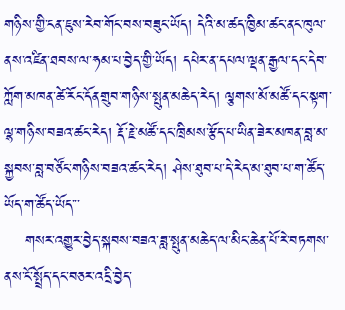གཉིས་གྱི་ངན་ཇུས་རེབ་གོང་བས་བཟུང་ཡོད། དེའི་མ་ཚད་ཁྱིམ་ཚང་ནང་ཁུལ་ནས་འཛིན་ཐབས་ལ་ཧམ་པ་བྱེད་གྱི་ཡོད། དཔེར་ན་དཔལ་ལྡན་རྒྱལ་དང་དེབ་ཀློག་མཁན་ཚེ་རོང་དོནགྲུབ་གཉིས་སྤུན་མཆེད་རེད། ལྕགས་མོ་མཚོ་དང་སྟག་ལྷ་གཉིས་བཟའ་ཚང་རེད། རྡོ་རྗེ་མཚོ་དང་ཁྲིམས་རྩོད་པ་ཡིན་ཟེར་མཁན་བླ་མ་སྐྱབས་བླ་བཙོང་གཉིས་བཟའ་ཚང་རེད། ཤེས་ཐུབ་པ་དེ་རེད་མ་ཐུབ་པ་ག་ཚོད་ཡོད་ག་ཚོད་ཡོད་་་
    གསར་འགྱུར་བྱེད་སྐབས་བཟའ་ཟླ་སྤུན་མཆེད་ལ་མིང་ཆེན་པོ་རེ་བཏགས་ནས་ངོ་སྤྲོད་དང་བཅར་འདྲི་བྱེད་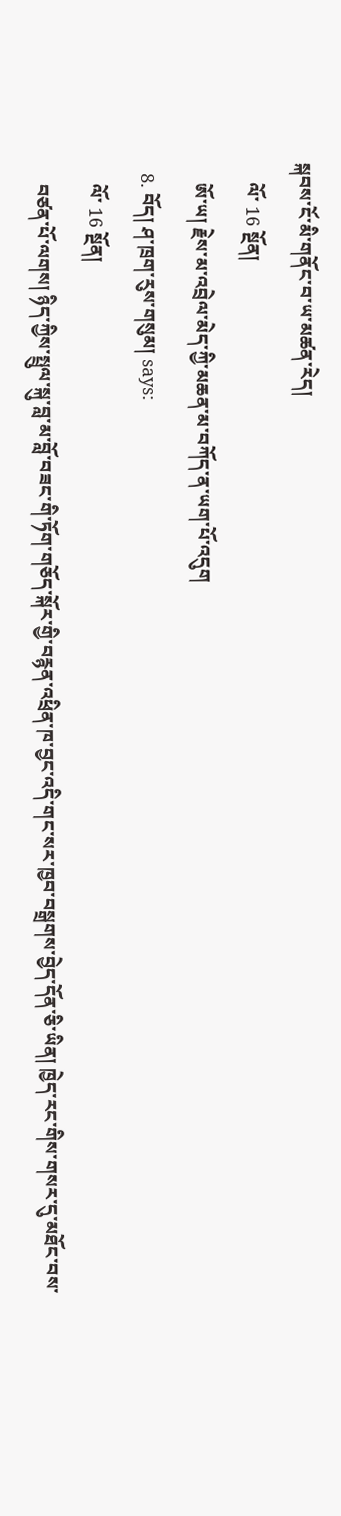སྐབས་ངོ་མི་གནོང་བ་ཡ་མཚན་རེད།
    ལོ་ 16 སྔོན།
    ཨོ་ཡ། རྗེས་མ་འབྲེལ་མེད་ཀྱི་མཆན་མ་བཀོད་ན་ཡག་པོ་འདུག
  8. བོད། ཤ་ཁྲག་རུས་གསུམ། says:
    ལོ་ 16 སྔོན།
    བཙན་པོ་ལགས། ཉིད་ཀྱིས་སྤྲུལ་སྐུ་བླ་མ་བློ་བཟང་གི་ཏོག་གཅོད་སྐོར་གྱི་བརྙན་འཕྲིན་ཁ་བྱང་འདི་གང་སར་ཁྱབ་བསྒྲགས་བྱེད་དོན་ཅི་ཡིན། ཁྱེད་རང་གིས་གསར་དུ་མཐོང་བས་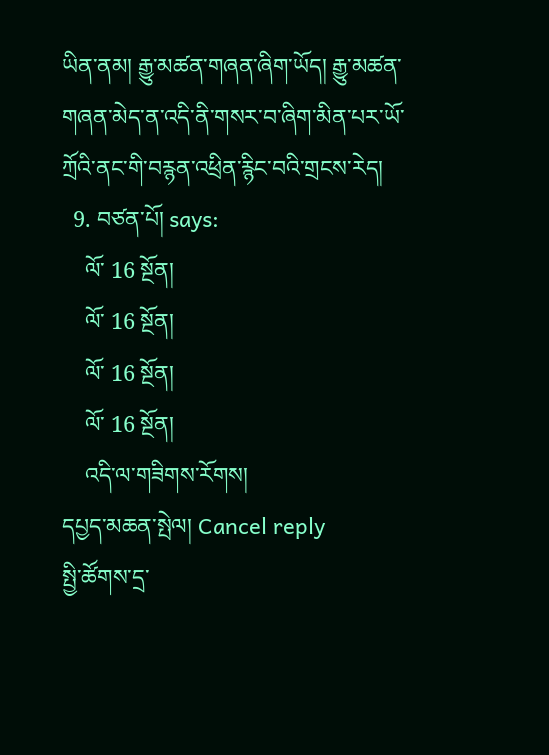ཡིན་ནམ། རྒྱུ་མཚན་གཞན་ཞིག་ཡོད། རྒྱུ་མཚན་གཞན་མེད་ན་འདི་ནི་གསར་བ་ཞིག་མིན་པར་ཡོ་ཀྲོའི་ནང་གི་བརྙན་འཕྲིན་རྙིང་བའི་གྲངས་རེད།
  9. བཙན་པོ། says:
    ལོ་ 16 སྔོན།
    ལོ་ 16 སྔོན།
    ལོ་ 16 སྔོན།
    ལོ་ 16 སྔོན།
    འདི་ལ་གཟིགས་རོགས།
དཔྱད་མཆན་སྤེལ། Cancel reply
སྤྱི་ཚོགས་དྲ་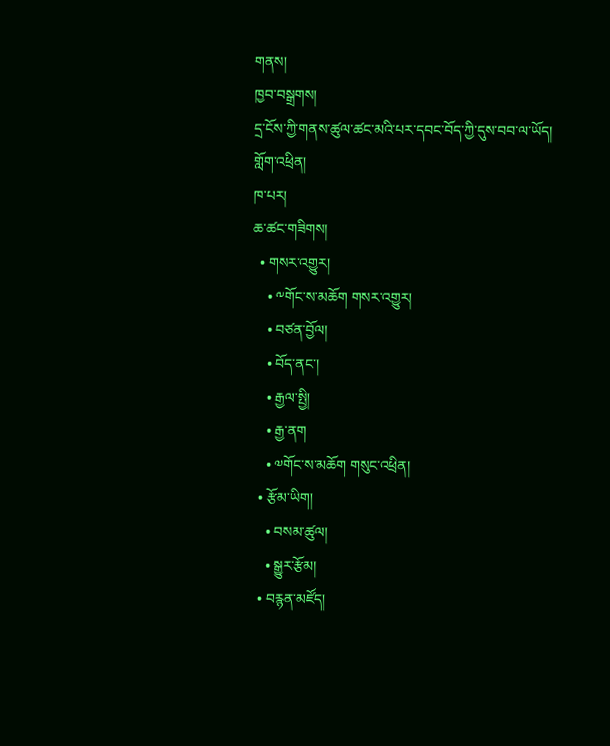གནས།
ཁྱབ་བསྒྲགས།
དྲ་ངོས་ཀྱི་གནས་ཚུལ་ཚང་མའི་པར་དབང་བོད་ཀྱི་དུས་བབ་ལ་ཡོད།
གློག་འཕྲིན།
ཁ་པར།
ཆ་ཚང་གཟིགས།
  • གསར་འགྱུར།
    • ༸གོང་ས་མཆོག གསར་འགྱུར།
    • བཙན་བྱོལ།
    • བོད་ནང་།
    • རྒྱལ་སྤྱི།
    • རྒྱ་ནག
    • ༧གོང་ས་མཆོག གསུང་འཕྲིན།
  • རྩོམ་ཡིག།
    • བསམ་ཚུལ།
    • སྒྱུར་རྩོམ།
  • བརྙན་མཛོད།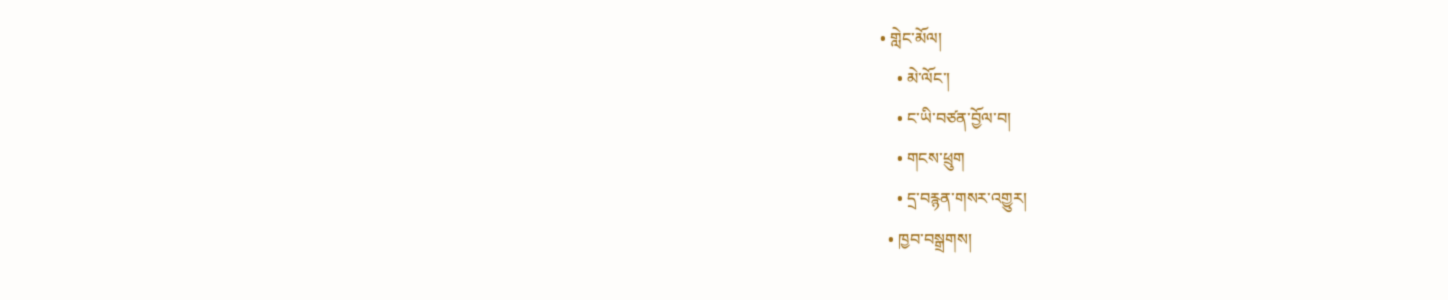• གླེང་མོལ།
    • མེ་ལོང་།
    • ང་ཡི་བཙན་བྱོལ་བ།
    • གངས་ཕྲུག
    • དྲ་བརྙན་གསར་འགྱུར།
  • ཁྱབ་བསྒྲགས།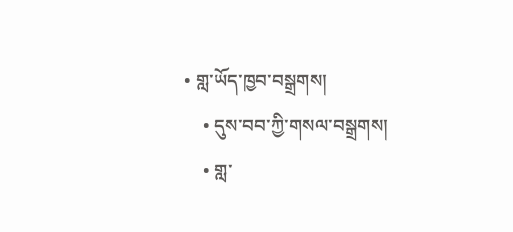• གླ་ཡོད་ཁྱབ་བསྒྲགས།
    • དུས་བབ་ཀྱི་གསལ་བསྒྲགས།
    • གླ་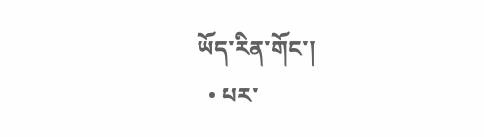ཡོད་རིན་གོང་།
  • པར་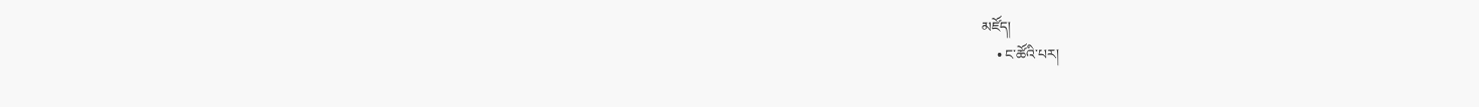མཛོད།
    • ང་ཚོའི་པར།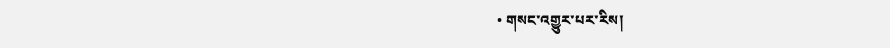• གསང་འགྱུར་པར་རིས།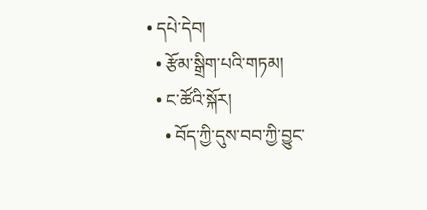• དཔེ་དེབ།
  • རྩོམ་སྒྲིག་པའི་གཏམ།
  • ང་ཚོའི་སྐོར།
    • བོད་ཀྱི་དུས་བབ་ཀྱི་བྱུང་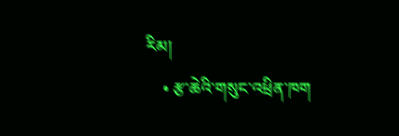རིམ།
    • རྩ་ཆེའི་གསུང་འཕྲིན་ཁག